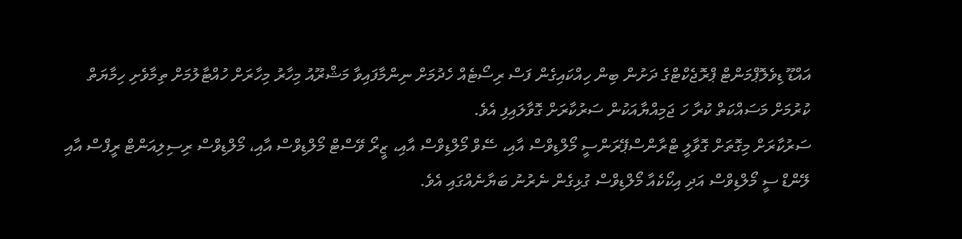އައްޑޫ ޑިވެލޮޕްމަންޓް ޕްރޮޖެކްޓްގެ ދަށުން ބިން ހިއްކައިގެން ފަސް ރިސޯޓެއް ހެދުމަށް ނިންމާފައިވާ މަޝްރޫއު މިހާރު މިހާރަށް ހުއްޓާލުމަށް ތިމާވެށި ހިމާޔަތް ކުރުމަށް މަސައްކަތް ކުރާ ހަ ޖަމިއްޔާއަކުން ސަރުކާރަށް ގޮވާލައިފި އެވެ.
ސަރުކާރަށް މިގޮތަށް ގޮވާލީ ޓްރާންސްޕޭރަންސީ މޯލްޑިވްސް އާއި، ސޭވް މޯލްޑިވްސް އާއި، ޒީރޯ ވޭސްޓް މޯލްޑިވްސް އާއި، މޯލްޑިވްސް ރިސިލިއަންޓް ރީފްސް އާއި ލޭންޑް ސީ މޯލްޑިވްސް އަދި އިކޯކެއާ މޯލްޑިވްސް ގުޅިގެން ނެރުނު ބަޔާނެއްގައި އެވެ.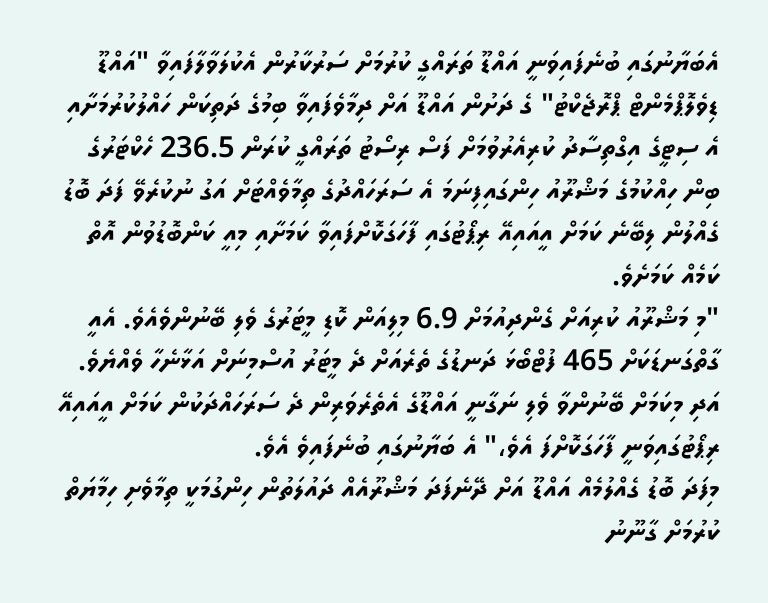އެބަޔާނުގައި ބުނެފައިވަނީ އައްޑޫ ތަރައްގީ ކުރުމަށް ސަރުކާރުން އެކުލަވާލާފައިވާ "އައްޑޫ ޑިވެލޮޕްމެންޓް ޕްރޮޖެކްޓު" ގެ ދަށުން އައްޑޫ އަށް ދިމާވެފައިވާ ބިމުގެ ދަތިކަން ހައްލުކުރުމަށާއި އެ ސިޓީގެ އިގްތިސާދު ކުރިއެރުވުމަށް ފަސް ރިސޯޓު ތަރައްގީ ކުރަން 236.5 ހެކްޓަރުގެ ބިން ހިއްކުމުގެ މަޝްރޫއު ހިންގައިފިނަމަ އެ ސަރަހައްދުގެ ތިމާވެއްޓަށް އަގު ނުކުރެވޭ ފަދަ ބޮޑު ގެއްލުން ލިބޭނެ ކަމަށް އީއައިއޭ ރިޕޯޓުގައި ފާހަގަކޮށްފައިވާ ކަމަށާއި މިއީ ކަންބޮޑުވުން އޮތް ކަމެއް ކަމަށެވެ.
"މި މަޝްރޫއު ކުރިއަށް ގެންދިއުމަށް 6.9 މިލިއަން ކޮޑި މީޓަރުގެ ވެލި ބޭނުންވެއެވެ. އެއީ ގާތްގަނޑަކަށް 465 ފުޓްބޯޅަ ދަނޑުގެ ތެރެއަށް ދެ މީޓަރު އުސްމިނަށް އަޅާނެހާ ވެއްޔެވެ. އަދި މިކަމަށް ބޭނުންވާ ވެލި ނަގާނީ އައްޑޫގެ އެތެރެވަރިން ދެ ސަރަހައްދަކުން ކަމަށް އީއައިއޭ ރިޕޯޓުގައިވަނީ ފާހަގަކޮށްފަ އެވެ،" އެ ބަޔާނުގައި ބުނެފައިވެ އެވެ.
މިފަދަ ބޮޑު ގެއްލުމެއް އައްޑޫ އަށް ދޭނެފަދަ މަޝްރޫއެއް ދައުލަތުން ހިންގުމަކީ ތިމާވެށި ހިމާޔަތް ކުރުމަށް ގާނޫނު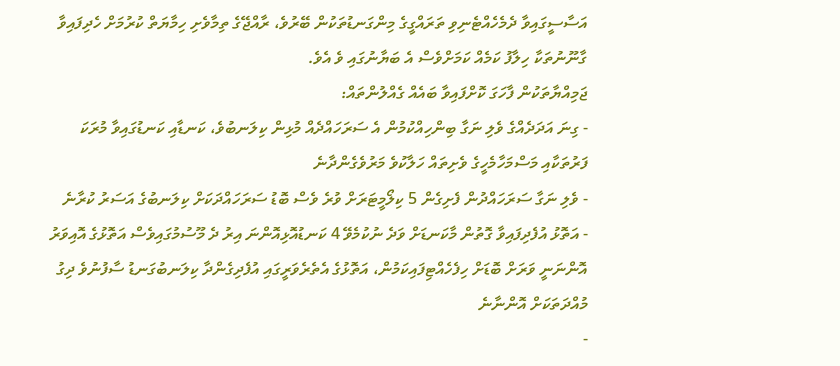އަސާސީގައިވާ ދެމެހެއްޓެނިވި ތަރައްގީގެ މިންގަނޑުތަކުން ބޭރުވެ، ރާއްޖޭގެ ތިމާވެށި ހިމާޔަތް ކުރުމަށް ހެދިފައިވާ ގާނޫނުތަކާ ހިލާފު ކަމެއް ކަމަށްވެސް އެ ބަޔާނުގައި ވެ އެވެ.
ޖަމިއްޔާތަކުން ފާހަގަ ކޮށްފައިވާ ބައެއް ގެއްލުންތައް:
- ގިނަ އަދަދެއްގެ ވެލި ނަގާ ބިންހިއްކުމުން އެ ސަރަހައްދެއް މުޅިން ކިލަނބުވެ، ކަނޑާއި ކަނޑުގައިވާ މުރަކަ ފަރުތަކާއި މަސްމަހާމެހީގެ ވެށިތައް ހަލާކުވެ މަރުވެގެންދާނެ
- ވެލި ނަގާ ސަރަހައްދުން ފެށިގެން 5 ކިލޯމީޓަރަށް ވުރެ ވެސް ބޮޑު ސަރަހައްދަކަށް ކިލަނބުގެ އަސަރު ކުރާނެ
- އަތޮޅު އުފެދިފައިވާ ގޮތުން މާކަނޑަށް ވަދެ ނުކުމެވޭ 4 ކަނޑުއޮޅިއޮންނަ އިރު ދެ މޫސުމުގައިވެސް އަތޮޅުގެ އޮއިވަރު އޮންނަނީ ވަރަށް ބޮޑަށް ހިފެހެއްޓިފައިކަމުން، އަތޮޅުގެ އެތެރެވަރީގައި އުފެދިގެންދާ ކިލަނބުގަނޑު ސާފުނުވެ ދިގު މުއްދަތަކަށް އޮންނާނެ
-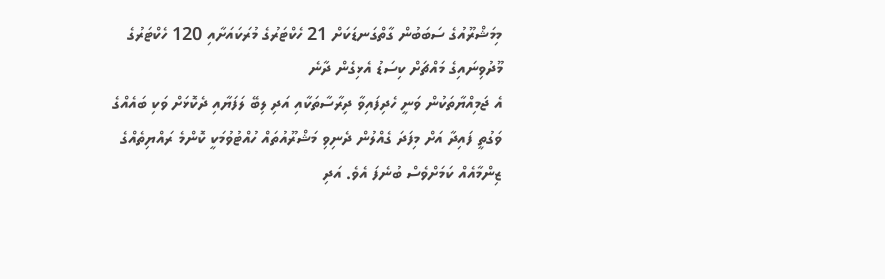މިމަޝްރޫއުގެ ސަބަބުން ގާތްގަނޑަކަށް 21 ހެކްޓަރުގެ މުރަކައަށާއި 120 ހެކްޓަރުގެ މޫދުވިނައިގެ މައްޗަށް ކިސަޑު އެޅިގެން ދާނެ
އެ ޖަމިއްޔާތަކުން ވަނީ ހެދިފައިވާ ދިރާސާތަކާއި އަދި ލިބޭ ލަފަޔާއި ދެކޮޅަށް ވަކި ބައެއްގެ ވަގުތީ ފައިދާ އަށް މިފަދަ ގެއްލުން ދެނިވި މަޝްރޫއުތައް ހުއްޓުވުމަކީ ކޮންމެ ރައްޔިތެއްގެ ޒިންމާއެއް ކަމަށްވެސް ބުނެފަ އެވެ. އަދި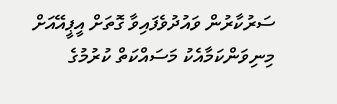ސަރުކާރުން ވައުދުވެފައިވާ ގޮތަށް އީޕީއޭއަށް މިނިވަންކަމާއެކު މަސައްކަތް ކުރުމުގެ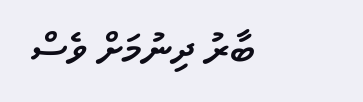ބާރު ދިނުމަށް ވެސް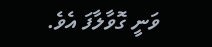ވަނީ ގޮވާލާފަ އެވެ.